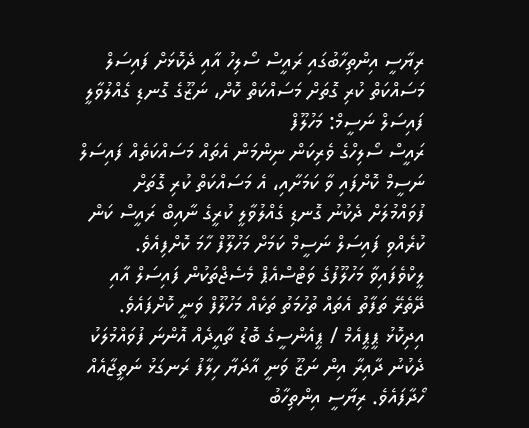ރިޔާސީ އިންތިހާބުގައި ރައީސް ސޯލިހު އާއި ދެކޮޅަށް ފައިސަލް މަސައްކަތް ކުރި ގޮތަށް މަސައްކަތް ކޮށް، ނަޒޫގެ ގޮނޑި ގެއްލުވާލީ ފައިސަލް ނަސީމް: މަހުލޫފް
ރައީސް ސޯލިހްގެ ވެރިކަން ނިންމަން އެތައް މަސައްކަތެއް ފައިސަލް ނަސީމް ކޮށްފައި ވާ ކަމަށާއި، އެ މަސައްކަތް ކުރި ގޮތަށް ފުވައްމުލަށް ދެކުނު ގޮނޑި ގެއްލުވާލީ ކުރީގެ ނާއިބް ރައީސް ކަން ކުރެއްވި ފައިސަލް ނަސީމް ކަމަށް މަހުލޫފް ހާމަ ކޮށްފިއެވެ.
ލީކްވެފައިވާ މަހުލޫފުގެ ވަޓްސްއެޕް މެސެޖްތަކުން ފައިސަލް އާއި ދޭތެރޭ ތަފާތު އެތައް ތުހުމަތު ތަކެއް މަހުލޫފް ވަނީ ކޮށްފައެވެ.
އިދިކޮޅު ޕީޕީއެމް / ޕީއެންސީގެ ބޮޑު ތާއީދެއް އޮންނަ ފުވައްމުލަކު ދެކުނު ދާއިރާ އިން ނަޒޫ ވަނީ އާދަޔާ ހިލާފު ރަނގަޅު ނަތީޖާއެއް ހޯދާފައެވެ. ރިޔާސީ އިންތިހާބު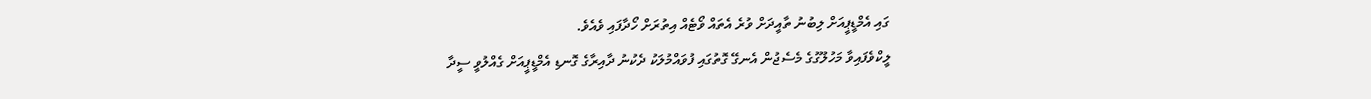ގައި އެމްޑީޕީއަށް ލިބުނު ތާއީދަށް ވުރެ އެތައް ވޯޓެއް އިތުރަށް ހޯދާފައި ވެއެވެ.
ލީކްވެފައިވާ މަހުލޫގުގެ މެސެޖުން އެނގޭ ގޮތުގައި ފުވައްމުލަކު ދެކުނު ދާއިރާގެ ގޮނޑި އެމްޑީޕީއަށް ގެއްލުވީ ސީދާ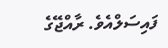ފައިސަލްއެވެ. ރާއްޖޭގެ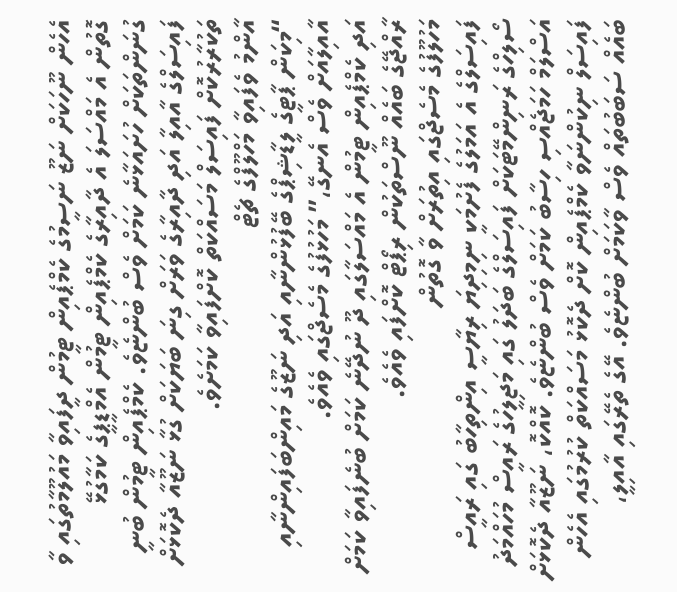އެހެން ނޫހަކަށް ނަޒޫ ނަސީމުގެ ކެމްޕެއިން ޓީމުން ދީފައިވާ މައުލޫމާތުގައި ވާ ގޮތުން އެ މައްސަލަ އެ ދާއިރާގެ ކެމްޕެއިން ޓީމުން އެމްޑީޕީގެ ކަމާގުޅޭ ގުނަންތަކަށް ހުށައަޅާނެ ކަމަށް ވެސް ބުންޏެވެ. ކެމްޕެއިން ޓީމުން ބުނީ ފައިސަލްގެ އާއިލާ އަދި ދާއިރާގެ ވަރަށް ގިނަ ބަޔަކަށް ގުޅާ ނަޒޫއާ ދެކޮޅަށް ތަކުރާރުކޮށް ފައިސަލް މަސައްކަތް ކޮށްފައިވާ ކަމަށެވެ.
އާންމު ވެފައިވާ މަހްލޫފްގެ ޗެޓް
“މިކަން ޕާޓީގެ ލީޑާޝިޕްގެ ބޭފުޅުންނާއި އަދި ނަޒޫގެ މައިންބަފައިންނާއި އާއިލާއަށް ވެސް އެނގޭ،” މަހުޅުފުގެ މެސެޖްގައި ވެއެވެ.
އަދި ކެމްޕެއިން ޓީމުން އެ މައްސަލާގައި ދޫ ނުދޭނެ ކަމަށް ބުނެފައިވާ ކަމަށް ރާއްޖޭގެ ބައެއް ނޫސްތަކުން ރިޕޯޓް ކޮށްފައި ވެއެވެ.
މަހުލޫފުގެ މެސެޖްގައި އިތުރަށް ވާ ގޮތުން
ފައިސަލްގެ އެ އަމަލުގެ ފެށުމަކީ ނިމިދިޔަ ރިޔާސީ އިންތިހާބު ގައި ރައީސް ސޯލިހްގެ ރަނިންމޭޓަކަށް ފައިސަލްގެ ބަދަލު ގައި މަޖިލީހުގެ ރައީސް މުހައްމަދު އަސްލަމް ހަމަޖެއްސި ހިސާބު ކަމަށް ވެސް ބުންޏެވެ. ކޮއްކޮ، ނަޒޫއާ ދެކޮޅަށް ފައިސަލް ނިކުންނަވާ ކެމްޕެއިން ކޮށް ދެކޮޅު މަސައްކަތް ކުރުމުގައި އެހެން ބައެއް ސަބަބުތައް ވެސް ވާކަމަށް ބުންޏެވެ. އޭގެ ތެރޭގައި އާއިލީ،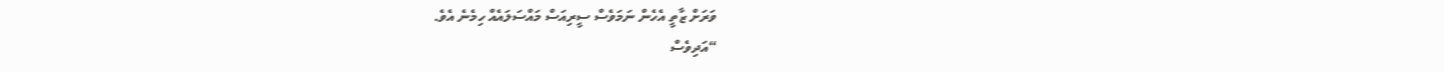ވަރަށް ޒާތީ އެހެން ނަމަވެސް ސީރިއަސް މައްސަލައެއް ހިމެނެ އެވެ.
“އަދިވެސް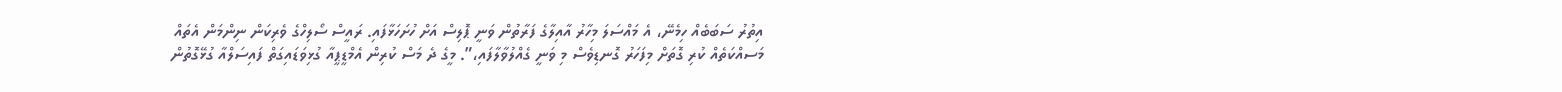އިތުރު ސަބަބެއް ހިމެނޭ، އެ މައްސަލަ މިހާރު އާއިލާގެ ފަރާތުން ވަނީ ޕޮލިސް އަށް ހުށަހަޅާފައި. ރައީސް ސޯލިހްގެ ވެރިކަން ނިންމަން އެތައް މަސއްކަތެއް ކުރި ގޮތަށް މިފަހަރު ގޮނޑިވެސް މި ވަނީ ގެއްލުވާލާފައި،”. މީގެ ދެ މަސް ކުރިން އެމްޑީޕީއާ ގުޅިވަޑައިގަތް ފައިސަލްއާ ގުޅޭގޮތުން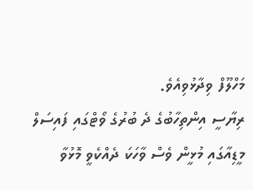މަހްލޫފް ވިދާޅުވިއެވެ.
ރިޔާސީ އިންތިހާބުގެ ދެ ބުރުގެ ވޯޓްގައި ފައިސަލް މީޑިއާގައި މުޅީން ވެސް ވާހަކަ ދެއްކެވީ މޮޅުވާ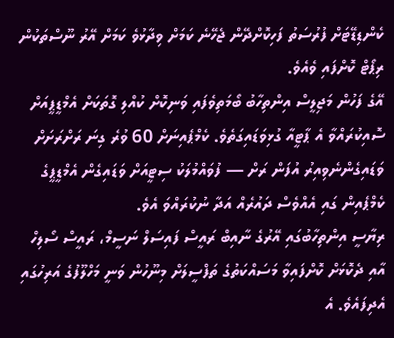ކެންޑިޑޭޓަށް ފުރުސަތު ފަހިކޮށްދޭން ޖެހޭނެ ކަމަށް ވިދާޅުވެ ކަމަށް އޭރު ނޫސްތަކުން ރިޕޯޓް ކޮށްފައި ވެއެވެ.
އޭގެ ފަހުން މަޖިލީސް އިންތިހާބު ބޯމަތިވެފައި ވަނިކޮށް ކުއްލި ގޮތަކަށް އެމްޑީޕީއަށް ސޮއިކުރައްވާ އެ ޕާޓީއާ ގުޅިވަޑައިގަތެވެ. ކެމްޕެއިނަށް 60 ވުރެ ގިނަ ރަށްރަށަށް ވަޑައިގެންނެވިއިރު އުފަން ރަށް — ފުވައްމުލަކު ސިޓީއަށް ވަޑައިގެން އެމްޑީޕީގެ ކެމްޕެއިން ގައި އެއްވެސް ދައުރެއް އަދާ ނުކުރައްވަ އެވެ.
ރިޔާސީ އިންތިހާބުގައި އޭރުގެ ނާއިބް ރައީސް ފައިސަލް ނަސީމް، ރައީސް ސޯލިހް އާއި ދެކޮޅަށް ކޮށްފައިވާ މަސައްކަތުގެ ތަފްސީލަށް މިނޫހުން ވަނީ މަހްލޫފުގެ އަރިހުގައި އެދިފައެވެ. އެ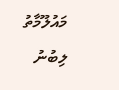މައުލޫމާތު ލިބުނު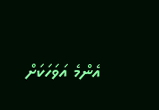އެންމެ އަވަހަކަށް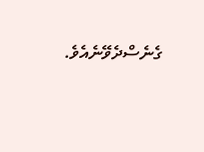ގެނެސްދެވޭނެއެވެ.